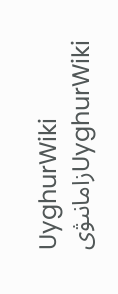UyghurWiki
UyghurWikiزامانىۋى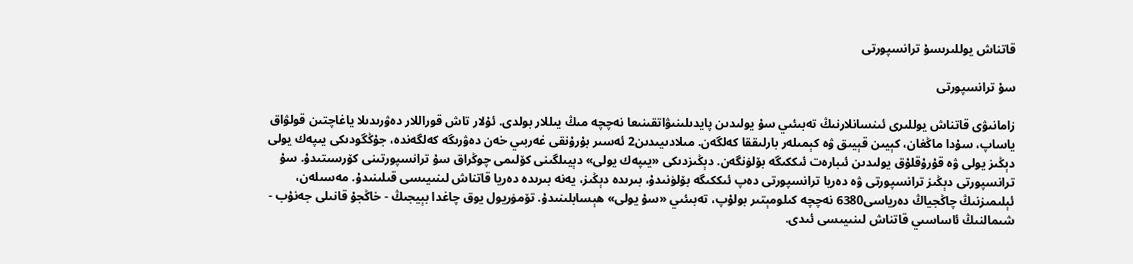قاتناش يوللىرىسۇ ترانسپورتى

سۇ ترانسپورتى

زامانىۋى قاتناش يوللىرى ئىنسانلارنىڭ تەبىئىي سۇ يولىدىن پايدىلىنىۋاتقىنىعا نەچچە مىڭ يىللار بولدى. ئۇلار تاش قوراللار دەۋرىدىلا ياغاچتىن قولۋاق ياساپ، سۇدا ماڭغان، كېيىن قېيىق ۋە كېمىلەر بارلىققا كەلگەن. مىلادىيىدىن2 ئەسىر بۇرۇنقى غەربىي خەن دەۋرىگە كەلگەندە، جۇڭگودىكى يىپەك يولى دېڭىز يولى ۋە قۇرۇقلۇق يولىدىن ئىبارەت ئىككىگە بۆلۈنگەن. دېڭىزدىكى «يىپەك يولى» دېيىلگىنى كۆلىمى چوڭراق سۇ ترانسپورتىنى كۆرسىتىدۇ. سۇ ترانسپورتى دېڭىز ترانسپورتى ۋە دەريا ترانسپورتى دەپ ئىككىگە بۆلۈنىدۇ، بىرىدە دېڭىز، يەنە بىرىدە دەريا قاتناش لىنىيىسى قىلىنىدۇ. مەسىلەن، ئېلىمىزنىڭ چاڭجياڭ دەرياسى6380 نەچچە كىلومېتىر بولۇپ، تەبىئىي «سۇ يولى» ھېسابلىنىدۇ. تۆمۈريول يوق چاغدا بېيجىڭ - خاڭجۇ قانىلى جەنۇب - شىمالنىڭ ئاساسىي قاتناش لىنىيىسى ئىدى.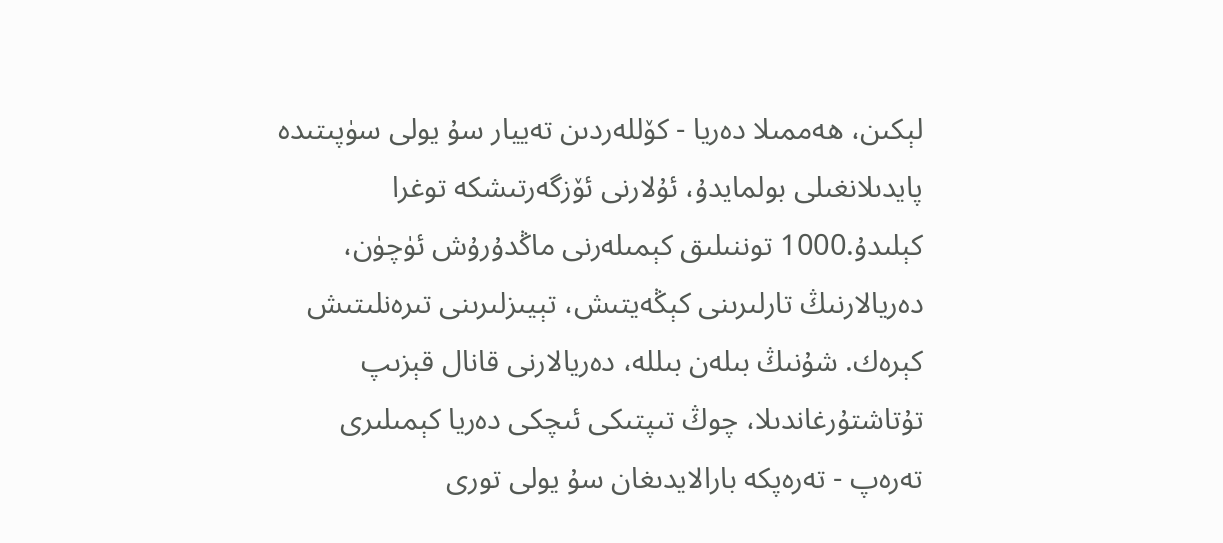لېكىن، ھەممىلا دەريا - كۆللەردىن تەييار سۇ يولى سۈپىتىدە پايدىلانغىلى بولمايدۇ، ئۇلارنى ئۆزگەرتىشكە توغرا كېلىدۇ.1000 توننىلىق كېمىلەرنى ماڭدۇرۇش ئۈچۈن، دەريالارنىڭ تارلىرىنى كېڭەيتىش، تېيىزلىرىنى تىرەنلىتىش كېرەك. شۇنىڭ بىلەن بىللە، دەريالارنى قانال قېزىپ تۇتاشتۇرغاندىلا، چوڭ تىپتىكى ئىچكى دەريا كېمىلىرى تەرەپ - تەرەپكە بارالايدىغان سۇ يولى تورى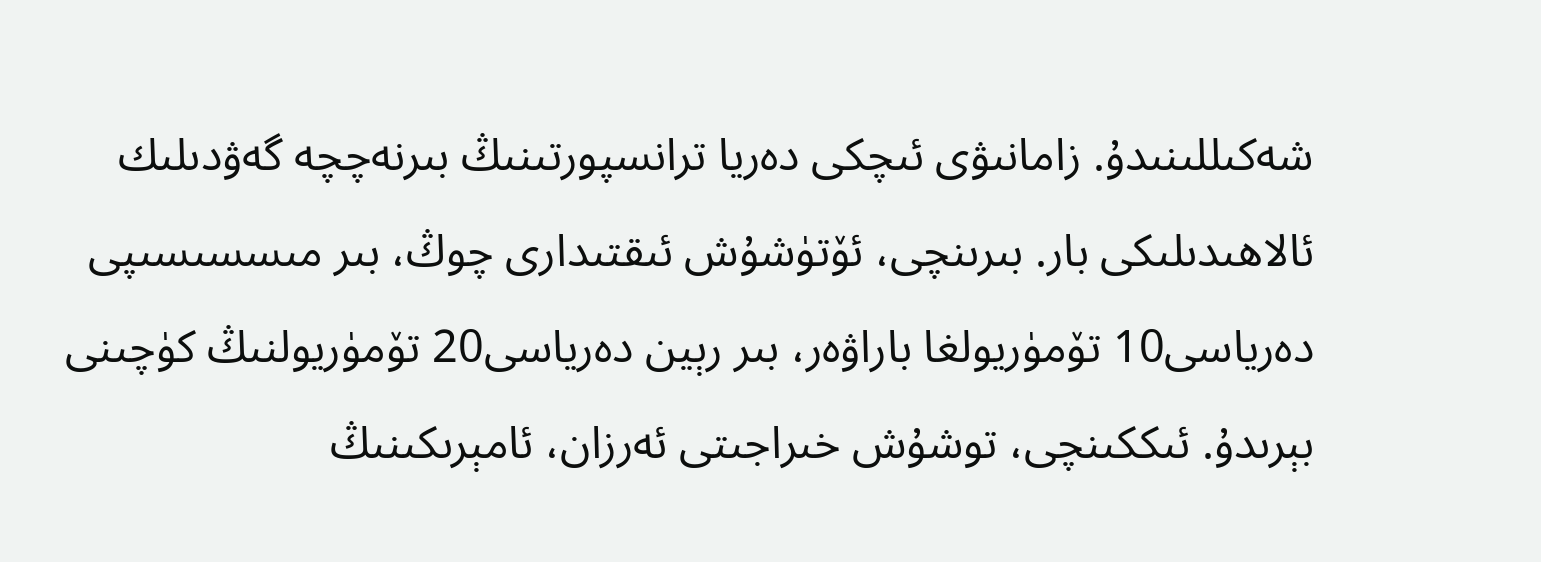شەكىللىنىدۇ. زامانىۋى ئىچكى دەريا ترانسپورتىنىڭ بىرنەچچە گەۋدىلىك ئالاھىدىلىكى بار. بىرىنچى، ئۆتۈشۇش ئىقتىدارى چوڭ، بىر مىسسىسىپى دەرياسى10 تۆمۈريولغا باراۋەر، بىر رېين دەرياسى20 تۆمۈريولنىڭ كۈچىنى بېرىدۇ. ئىككىنچى، توشۇش خىراجىتى ئەرزان، ئامېرىكىنىڭ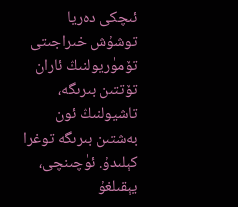ئىچكى دەريا توشۇش خىراجىتى تۆمۈريولنىڭ ئاران تۆتتىن بىرىگە، تاشيولنىڭ ئون بەشتىن بىرىگە توغرا كېلىدۇ. ئۈچىنچى، يېقىلغۇ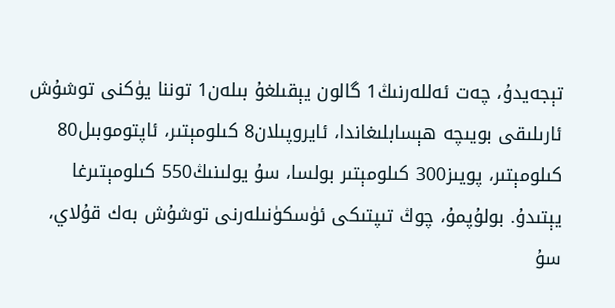تېجەيدۇ، چەت ئەللەرنىڭ1 گالون يېقىلغۇ بىلەن1 توننا يۈكنى توشۇش ئارىلىقى بويىچە ھېسابلىغاندا، ئايروپىلان8 كىلومېتىر، ئاپتوموبىل80 كىلومېتىر، پويىز300 كىلومېتىر بولسا، سۇ يولىنىڭ550 كىلومېتىرغا يېتىدۇ. بولۇپمۇ، چوڭ تىپتىكى ئۈسكۈنىلەرنى توشۇش بەك قۇلاي، سۇ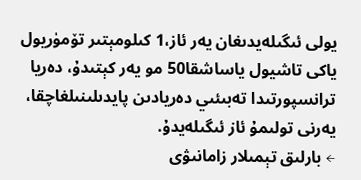يولى ئىگىلەيدىغان يەر ئاز،1 كىلومېتىر تۆمۈريول ياكى تاشيول ياساشقا50 مو يەر كېتىدۇ، دەريا ترانسپورتىدا تەبىئىي دەريادىن پايدىلىنىلغاچقا، يەرنى تولىمۇ ئاز ئىگىلەيدۇ.
← بارلىق تېمىلار زامانىۋى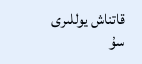قاتناش يوللىرى
سۇ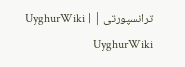ترانسپورتى | UyghurWiki | UyghurWiki